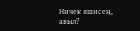Ничек яшисең, авыл?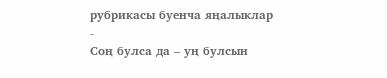рубрикасы буенча яңалыклар
-
Соң булса да – уң булсын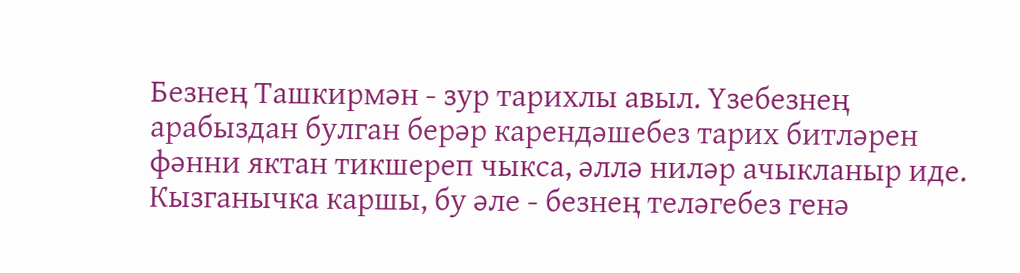Безнең Ташкирмән - зур тарихлы авыл. Үзебезнең арабыздан булган берәр карендәшебез тарих битләрен фәнни яктан тикшереп чыкса, әллә ниләр ачыкланыр иде. Кызганычка каршы, бу әле - безнең теләгебез генә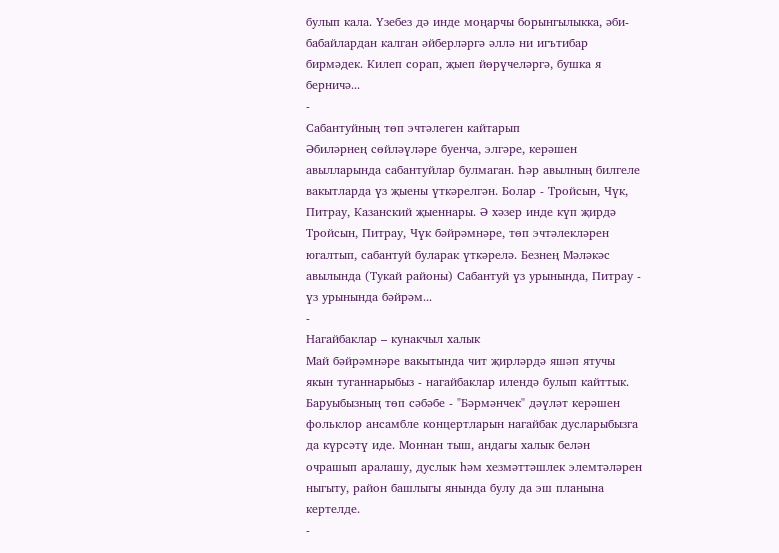булып кала. Үзебез дә инде моңарчы борынгылыкка, әби-бабайлардан калган әйберләргә әллә ни игътибар бирмәдек. Килеп сорап, җыеп йөрүчеләргә, бушка я берничә...
-
Сабантуйның төп эчтәлеген кайтарып
Әбиләрнең сөйләүләре буенча, элгәре, керәшен авылларында сабантуйлар булмаган. Һәр авылның билгеле вакытларда үз җыены үткәрелгән. Болар - Тройсын, Чүк, Питрау, Казанский җыеннары. Ә хәзер инде күп җирдә Тройсын, Питрау, Чүк бәйрәмнәре, төп эчтәлекләрен югалтып, сабантуй буларак үткәрелә. Безнең Мәләкәс авылында (Тукай районы) Сабантуй үз урынында, Питрау - үз урынында бәйрәм...
-
Нагайбаклар – кунакчыл халык
Май бәйрәмнәре вакытында чит җирләрдә яшәп ятучы якын туганнарыбыз - нагайбаклар илендә булып кайттык. Баруыбызның төп сәбәбе - "Бәрмәнчек" дәүләт керәшен фольклор ансамбле концертларын нагайбак дусларыбызга да күрсәтү иде. Моннан тыш, андагы халык белән очрашып аралашу, дуслык һәм хезмәттәшлек элемтәләрен ныгыту, район башлыгы янында булу да эш планына кертелде.
-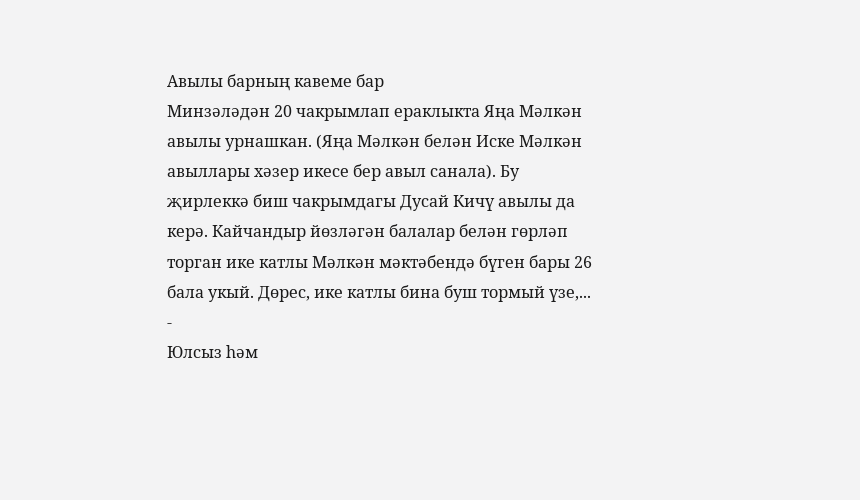Авылы барның кавеме бар
Минзәләдән 20 чакрымлап ераклыкта Яңа Мәлкән авылы урнашкан. (Яңа Мәлкән белән Иске Мәлкән авыллары хәзер икесе бер авыл санала). Бу җирлеккә биш чакрымдагы Дусай Кичү авылы да керә. Кайчандыр йөзләгән балалар белән гөрләп торган ике катлы Мәлкән мәктәбендә бүген бары 26 бала укый. Дөрес, ике катлы бина буш тормый үзе,...
-
Юлсыз һәм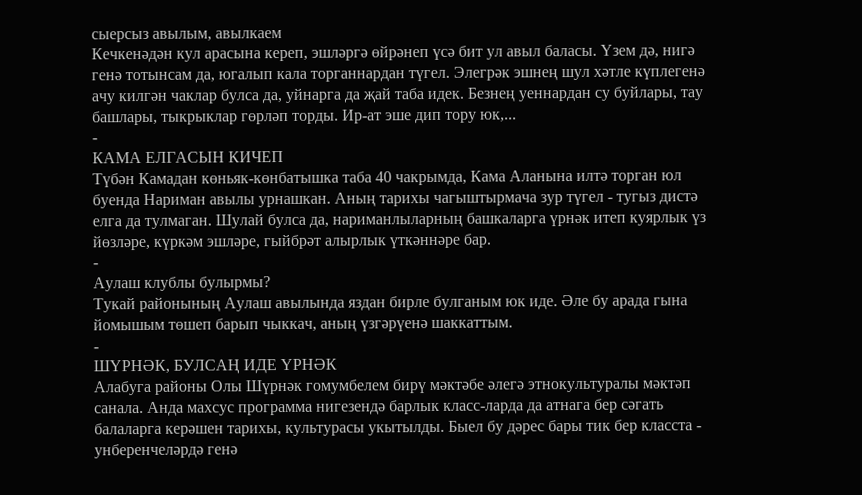сыерсыз авылым, авылкаем
Кечкенәдән кул арасына кереп, эшләргә өйрәнеп үсә бит ул авыл баласы. Үзем дә, нигә генә тотынсам да, югалып кала торганнардан түгел. Элегрәк эшнең шул хәтле күплегенә ачу килгән чаклар булса да, уйнарга да җай таба идек. Безнең уеннардан су буйлары, тау башлары, тыкрыклар гөрләп торды. Ир-ат эше дип тору юк,...
-
КАМА ЕЛГАСЫН КИЧЕП
Түбән Камадан көньяк-көнбатышка таба 40 чакрымда, Кама Аланына илтә торган юл буенда Нариман авылы урнашкан. Аның тарихы чагыштырмача зур түгел - тугыз дистә елга да тулмаган. Шулай булса да, нариманлыларның башкаларга үрнәк итеп куярлык үз йөзләре, күркәм эшләре, гыйбрәт алырлык үткәннәре бар.
-
Аулаш клублы булырмы?
Тукай районының Аулаш авылында яздан бирле булганым юк иде. Әле бу арада гына йомышым төшеп барып чыккач, аның үзгәрүенә шаккаттым.
-
ШҮРНӘК, БУЛСАҢ ИДЕ ҮРНӘК
Алабуга районы Олы Шүрнәк гомумбелем бирү мәктәбе әлегә этнокультуралы мәктәп санала. Анда махсус программа нигезендә барлык класс-ларда да атнага бер сәгать балаларга керәшен тарихы, культурасы укытылды. Быел бу дәрес бары тик бер класста - унберенчеләрдә генә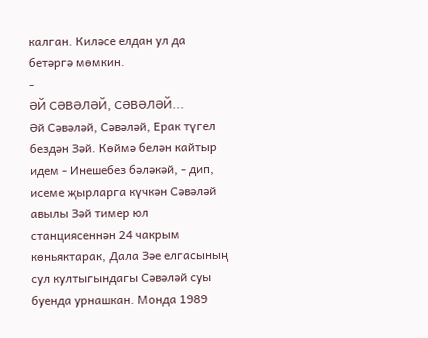калган. Киләсе елдан ул да бетәргә мөмкин.
-
ӘЙ СӘВӘЛӘЙ, СӘВӘЛӘЙ...
Әй Сәвәләй, Сәвәләй, Ерак түгел бездән Зәй. Көймә белән кайтыр идем - Инешебез бәләкәй, - дип, исеме җырларга күчкән Сәвәләй авылы Зәй тимер юл станциясеннән 24 чакрым көньяктарак, Дала Зәе елгасының сул култыгындагы Сәвәләй суы буенда урнашкан. Монда 1989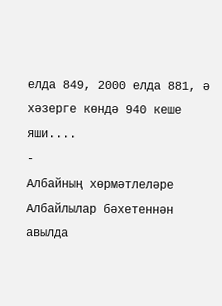елда 849, 2000 елда 881, ә хәзерге көндә 940 кеше яши....
-
Албайның хөрмәтлеләре
Албайлылар бәхетеннән авылда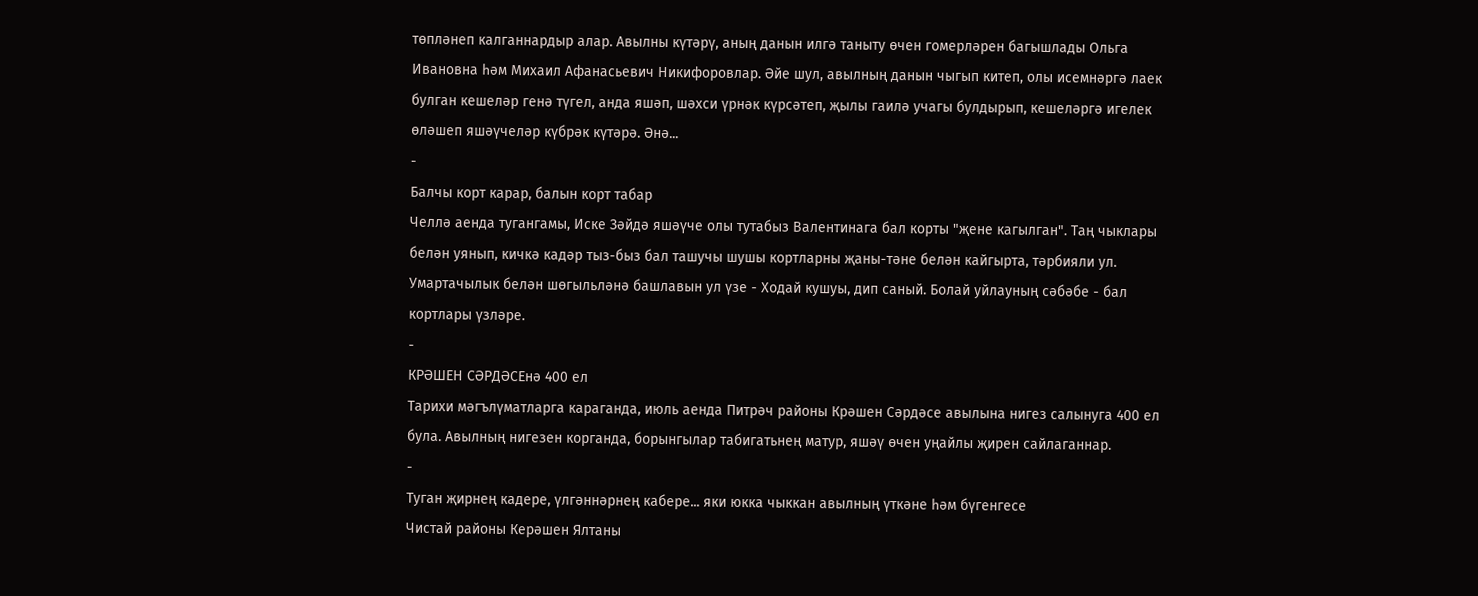төпләнеп калганнардыр алар. Авылны күтәрү, аның данын илгә таныту өчен гомерләрен багышлады Ольга Ивановна һәм Михаил Афанасьевич Никифоровлар. Әйе шул, авылның данын чыгып китеп, олы исемнәргә лаек булган кешеләр генә түгел, анда яшәп, шәхси үрнәк күрсәтеп, җылы гаилә учагы булдырып, кешеләргә игелек өләшеп яшәүчеләр күбрәк күтәрә. Әнә...
-
Балчы корт карар, балын корт табар
Челлә аенда тугангамы, Иске Зәйдә яшәүче олы тутабыз Валентинага бал корты "җене кагылган". Таң чыклары белән уянып, кичкә кадәр тыз-быз бал ташучы шушы кортларны җаны-тәне белән кайгырта, тәрбияли ул. Умартачылык белән шөгыльләнә башлавын ул үзе - Ходай кушуы, дип саный. Болай уйлауның сәбәбе - бал кортлары үзләре.
-
КРӘШЕН СӘРДӘСЕнә 400 ел
Тарихи мәгълүматларга караганда, июль аенда Питрәч районы Крәшен Сәрдәсе авылына нигез салынуга 400 ел була. Авылның нигезен корганда, борынгылар табигатьнең матур, яшәү өчен уңайлы җирен сайлаганнар.
-
Туган җирнең кадере, үлгәннәрнең кабере... яки юкка чыккан авылның үткәне һәм бүгенгесе
Чистай районы Керәшен Ялтаны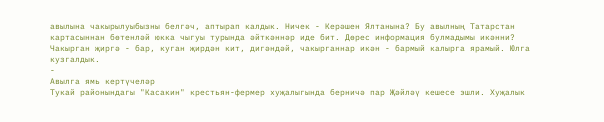авылына чакырылуыбызны белгәч, аптырап калдык. Ничек - Керәшен Ялтанына? Бу авылның Татарстан картасыннан бөтенләй юкка чыгуы турында әйткәннәр иде бит. Дөрес информация булмадымы икәнни? Чакырган җиргә - бар, куган җирдән кит, дигәндәй, чакырганнар икән - бармый калырга ярамый. Юлга кузгалдык.
-
Авылга ямь кертүчеләр
Тукай районындагы "Касакин" крестьян-фермер хуҗалыгында берничә пар Җәйләү кешесе эшли. Хуҗалык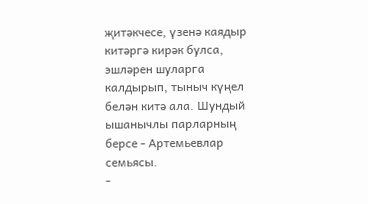җитәкчесе, үзенә каядыр китәргә кирәк булса, эшләрен шуларга калдырып, тыныч күңел белән китә ала. Шундый ышанычлы парларның берсе - Артемьевлар семьясы.
-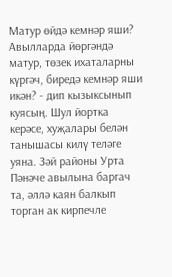Матур өйдә кемнәр яши?
Авылларда йөргәндә матур, төзек ихаталарны күргәч, биредә кемнәр яши икән? - дип кызыксынып куясың. Шул йортка керәсе, хуҗалары белән танышасы килү теләге уяна. Зәй районы Урта Пәнәче авылына баргач та, әллә каян балкып торган ак кирпечле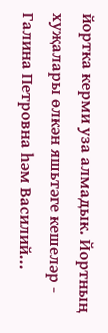йортка керми уза алмадык. Йортның хуҗалары өлкән яшьтәге кешеләр - Галина Петровна һәм Василий...